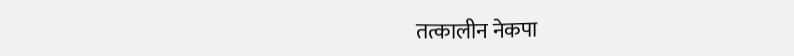तत्कालीन नेकपा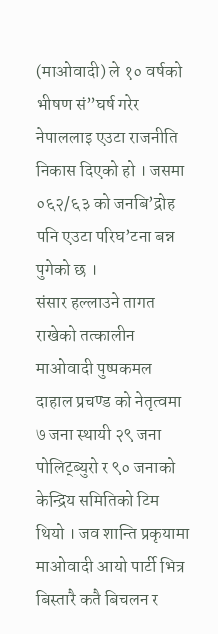(माओवादी) ले १० वर्षको भीषण सं”घर्ष गरेर नेपाललाइ एउटा राजनीति निकास दिएको हो । जसमा ०६२/६३ को जनबि’द्रोह पनि एउटा परिघ’टना बन्न पुगेको छ ।
संसार हल्लाउने तागत राखेको तत्कालीन माओवादी पुष्पकमल दाहाल प्रचण्ड को नेतृत्वमा ७ जना स्थायी २९ जना पोलिट्ब्युरो र ९० जनाको केन्द्रिय समितिको टिम थियो । जव शान्ति प्रकृयामा माओवादी आयो पार्टी भित्र बिस्तारै कतै बिचलन र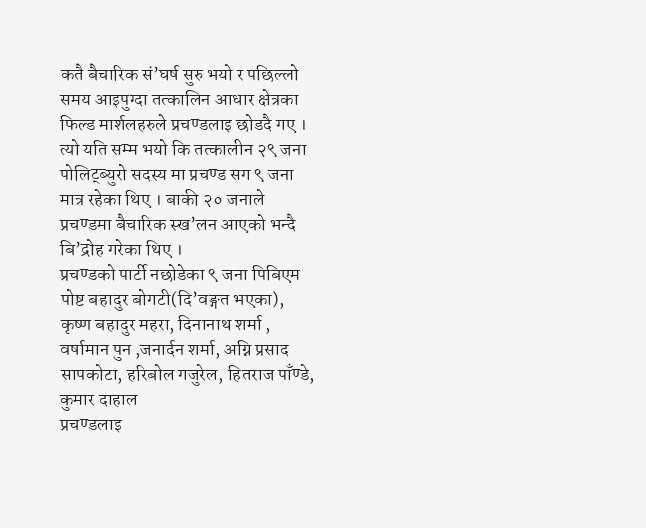कतै बैचारिक सं’घर्ष सुरु भयो र पछिल्लो समय आइपुग्दा तत्कालिन आधार क्षेत्रका फिल्ड मार्शलहरुले प्रचण्डलाइ छोडदै गए ।
त्यो यति सम्म भयो कि तत्कालीन २९ जना पोलिट्ब्युरो सदस्य मा प्रचण्ड सग ९ जना मात्र रहेका थिए । बाकी २० जनाले प्रचण्डमा बैचारिक स्ख’लन आएको भन्दै बि’द्रोह गरेका थिए ।
प्रचण्डको पार्टी नछोडेका ९ जना पिबिएम पोष्ट बहादुर बोगटी(दि’वङ्गत भएका), कृष्ण बहादुर महरा, दिनानाथ शर्मा , वर्षामान पुन ,जनार्दन शर्मा, अग्नि प्रसाद सापकोटा, हरिबोल गजुरेल, हितराज पाँण्डे, कुमार दाहाल
प्रचण्डलाइ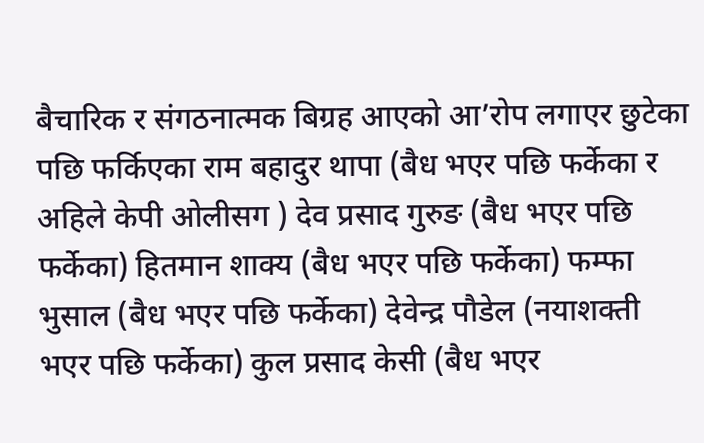बैचारिक र संगठनात्मक बिग्रह आएको आ’रोप लगाएर छुटेका पछि फर्किएका राम बहादुर थापा (बैध भएर पछि फर्केका र अहिले केपी ओलीसग ) देव प्रसाद गुरुङ (बैध भएर पछि फर्केका) हितमान शाक्य (बैध भएर पछि फर्केका) फम्फा भुसाल (बैध भएर पछि फर्केका) देवेन्द्र पौडेल (नयाशक्ती भएर पछि फर्केका) कुल प्रसाद केसी (बैध भएर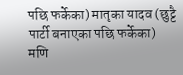पछि फर्केका) मातृका यादव (छुट्टै पार्टी बनाएका पछि फर्केका) मणि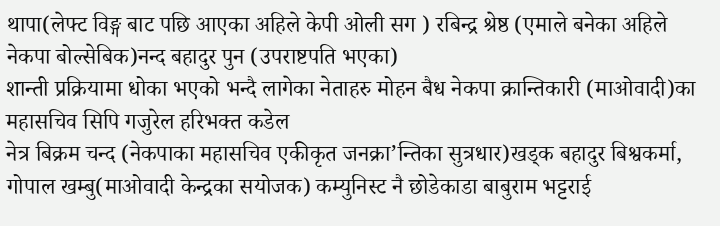थापा(लेफ्ट विङ्ग बाट पछि आएका अहिले केपी ओली सग ) रबिन्द्र श्रेष्ठ (एमाले बनेका अहिले नेकपा बोल्सेबिक)नन्द बहादुर पुन (उपराष्टपति भएका)
शान्ती प्रक्रियामा धोका भएको भन्दै लागेका नेताहरु मोहन बैध नेकपा क्रान्तिकारी (माओवादी)का महासचिव सिपि गजुरेल हरिभक्त कडेल
नेत्र बिक्रम चन्द (नेकपाका महासचिव एकीकृत जनक्रा’न्तिका सुत्रधार)खड्क बहादुर बिश्वकर्मा, गोपाल खम्बु(माओवादी केन्द्रका सयोजक) कम्युनिस्ट नै छोडेकाडा बाबुराम भट्टराई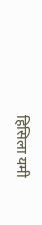हिसिला यमी